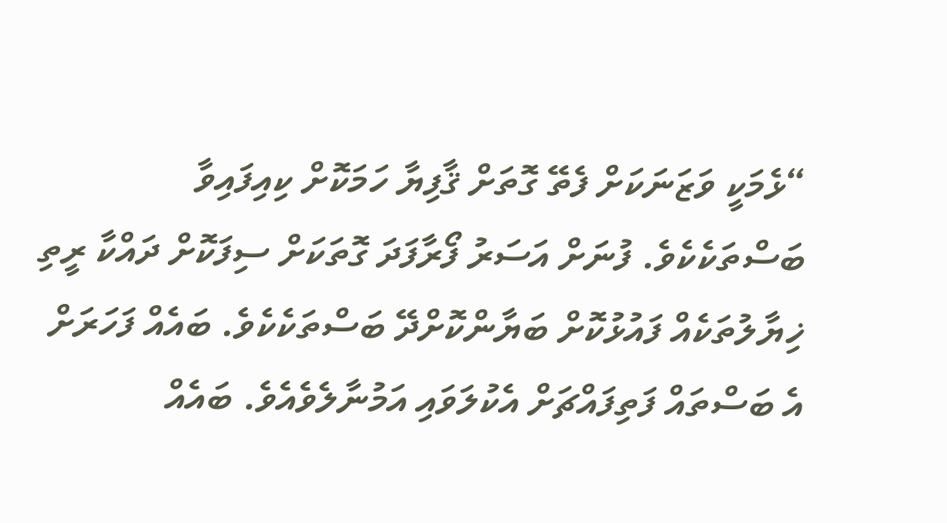“ޅެމަކީ ވަޒަނަކަށް ފެތޭ ގޮތަށް ޤާފިޔާ ހަމަކޮށް ކިއިފައިވާ ބަސްތަކެކެވެ. ފުނަށް އަސަރު ފޯރާފަދަ ގޮތަކަށް ސިފަކޮށް ދައްކާ ރީތި ޚިޔާލުތަކެއް ފައުޅުކޮށް ބަޔާންކޮށްދޭ ބަސްތަކެކެވެ. ބައެއް ފަހަރަށް އެ ބަސްތައް ފަތިފައްޗަށް އެކުލަވައި އަމުނާލެވެއެވެ. ބައެއް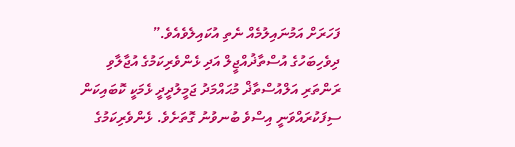ފަހަރަށް އަމުނައިލުމެއް ނެތި އުކައިލެވެއެވެ.”
ދިވެހިބަހުގެ އުސްތާޛުއްޖީލް އަދި ޅެންވެރިކަމުގެ އުޖާލާވި ރަންތަރި އަލްއުސްތާޛް މުޙައްމަދު ޖަމީލުދީދީ ޅެމަކީ ކޮބައިކަން ސިފަކުރައްވަނީ އިސްވެ ބުނވުނު ގޮތަށެވެ. ޅެންވެރިކަމުގެ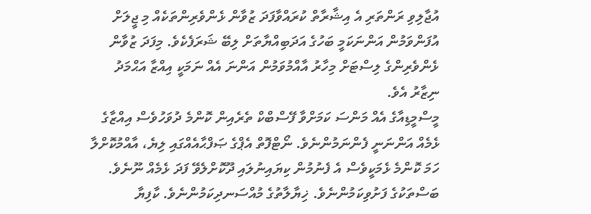އުޖާލިވި ރަންތަރި އެ އިޝާރާތް ކުރައްވާފަދަ ޒުވާން ޅެންވެރިންތަކެއް މި ޖީލަށް އުފަންވަމުން އަންނަކަމީ ބަހުގެ އަދަބިއްޔާތަށް ލިބޭ ޝަރަފެކެވެ. މިފަދަ ޒުވާން ޅެންވެރިންގެ ލިސްޓަށް މިހާރު އާއްމުވަމުން އަންނަ އެއް ނަމަކީ އިއްޒާ އަޙްމަދު ނިޒާރު އެވެ.
މީސްމީޑިއާގެ އެއް މަންސަ ކަމަށްވާ ފޭސްބްކް ތެރެއިން ކޮންމެ ދުވަހުވެސް އިއްޒާގެ ޅެމެއް އަންނަނީ ފެންނަމުންނެވެ. ނޯޓްފޮތް އެޕްގެ ޞަފްޙާއެއްގައި ލިޔެ، އާއްމުކޮށްލާ ހަމަ ކޮންމެ ޅެމަކީވެސް އެ ފެނުމުން ކިޔައިނުލައި ދޫކޮށްލެވޭ ފަދަ ޅެމެއް ނޫނެވެ. ބަސްތަކުގެ ފަށުވިކަމުންނެވެ. ޚިޔާލާތުގެ މުއްސަނދިކަމުންނެވެ. ކާފިޔާ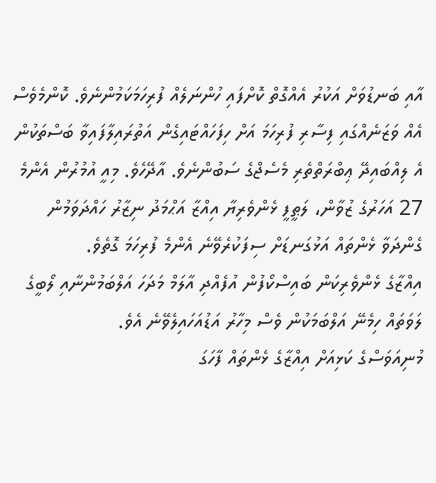އާއި ބަނޑުވަށް އަކުރު އެއްގޮތް ކޮށްފައި ހުންނަލެއް ފުރިހަމަކަމުންނެވެ. ކޮންމެވެސް އެއް ވަޒަނެއްގައި ފިސާރި ފުރިހަމަ އަށް ހިފަހައްޓައިގެން އަތުރައިލާފައިވާ ބަސްތަކުން އެ ލިއްބައިދޭ ޢިބްރަތްތެރި މެސެޖްގެ ސަބުންނެވެ. އާދޭހެވެ. މިއީ އުމުރުން އެންމެ 27 އަހަރުގެ ޒުވާން، ލަޠީފީ ޅެންވެރިޔާ އިއްޒާ އަޙްމަދު ނިޒާރު ހައްދަވަމުން ގެންދަވާ ޅެންތައް އަޅުގަނޑަށް ސިފަކުރެވޭނެ އެންމެ ފުރިހަމަ ގޮތެވެ.
އިއްޒާގެ ޅެންވެރިކަން ބައިސްކޯފުން އުފެއްދި އާލަމް މަދަހަ އަލްބަމުންނާއި ލޯބީގެ ލަވަތައް ހިމެނޭ އަލްބަމަކުން ވެސް މިހާރު އަޑުއަހައިލެވޭނެ އެވެ.
މުނިއަވަސްގެ ކަޅިއަށް އިއްޒާގެ ޅެންތައް ފާހަގަ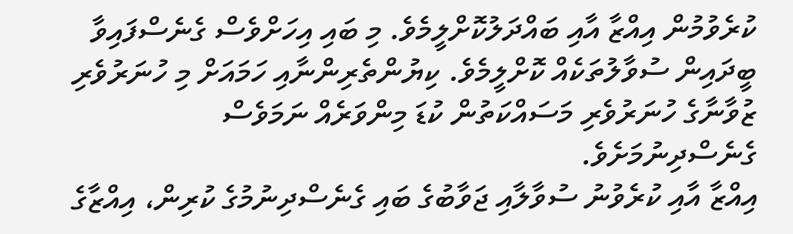ކުރެވުމުން އިއްޒާ އާއި ބައްދަލުކޮށްލީމެވެ. މި ބައި އިހަށްވެސް ގެނެސްފައިވާ ބީދައިން ސުވާލުތަކެއް ކޮށްލީމެވެ. ކިޔުންތެރިންނާއި ހަމައަށް މި ހުނަރުވެރި ޒުވާނާގެ ހުނަރުވެރި މަސައްކަތުން ކުޑަ މިންވަރެއް ނަމަވެސް ގެނެސްދިނުމަށެވެ.
އިއްޒާ އާއި ކުރެވުނު ސުވާލާއި ޖަވާބުގެ ބައި ގެނެސްދިނުމުގެ ކުރިން، އިއްޒާގެ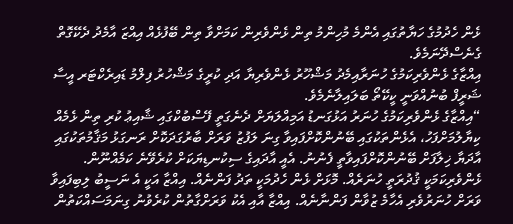ޅެން ހެދުމުގެ ހަޔާތުގައި އެންމެ މުހިންމު ތިން ޅެންވެރިން ކަމަށްވާ ތިން ބޭފުޅެއް އިއްޒަ އާމެދު ދެކޭގޮތް ގެނެސްދޭނަމެވެ.
އިއްޒާގެ ޅެންވެރިކަމުގެ ހުނަރާއިމެދު މަޝްހޫރު ޅެންވެރިޔާ އަދި ކުރީގެ މަޝްހުރު ފިލްމު ޑައިރެކްޓަރ އީސާ ޝަރީފް ބުނުއްވަނީ ކީކޭތޯ ބަލައިލާނެމެވެ.
“އިއްޒާގެ ޅެންވެރިކަމުގެ ހުނަރު އަޅުގަނޑު އަމިއްލަޔަށް ދެނެގަތީ ފޭސްބުކްގައި ޝާއިޢު ކުރި ތިން ޅެމެއް ކިޔާލުމަށްފަހު، އެޅެންތަކުގައި ބޭނުންކޮށްފައިވާ ގިނަ ލަފުޒު ވަރަށް ބާރުގަދަކޮށް ރަނގަޅު މަޤާމުތަކުގައި އާދަޔާ ޚިލާފަށް ބޭނުންކޮށްފައިވާތީ ފެނުނު. އެއީ އާދައިގެ ސިކުނޑިޔަކަށް ކުރެވޭނެ ކަމެއްނޫން. ޅެންވެރިކަމަކީ ޤުދުރަތީ ހުނަރެއް. މޮޅަށް ޅެން ހެދުމަކީ ތަދު ފަންނެއް. އިއްޒާ އަކީ އެ ނަސީބު ލިބިފައިވާ ވަރަށް ހުނަރުވެރި އެހާމެ ޒުވާން ފަންނާނެއް. އިއްޒާ އާއި އެކު ވަރަށްގާތުން ކުރެވުނު ގިނަމަސައްކަތުން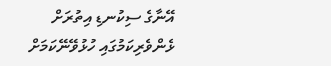އޭނާގެ ސިކުނޑި އިތުރަށް ޅެންވެރިކަމުގައި ހުޅުވޭނޭކަމަށް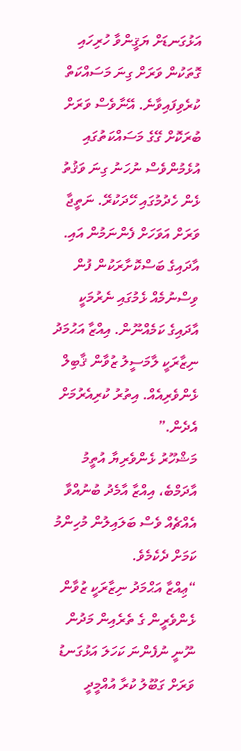އަޅުގަނޑަށް ޔަޤީންވާ ހުރިހައި ގޮތަކުން ވަރަށް ގިނަ މަސައްކަތް ކުރެވިފައިވާނެ. އޭނާވެސް ވަރަށް ބުރަކޮށް ގޭގެ މަސައްކަތުގައި އުޅެމުންވެސް ނުހަނު ގިނަ ވަޤުތު ޅެން ހެދުމުގައި ހޭދަކުރޭ. ނަތީޖާ ވަރަށް އަވަހަށް ފެންނަމުން އައި. އާދައިގެ ބަސްކޮށާރަކުން ފުން ވިސްނުމެއް ޅެމުގައި ނެރުމަކީ އާދައިގެ ކަމެއްނޫން. އިއްޒާ އަޙުމަދު ނިޒާރަކީ ލާމަސީލު ޒުވާން ޤާބިލް ޅެންވެރިއެއް. އިތުރު ކުރިއެރުމަށް އެދެން.”
މަޝްހޫރު ޅެންވެރިޔާ އުތީމު އާދަމްބެ، އިއްޒާ އާމެދު ބުނުއްވާ އެއްޗެއް ވެސް ބަލައިލުން މުހިންމު ކަމަށް ދެކެމެވެ.
“ޢިއްޒާ އަޙްމަދު ނިޒާރަކީ ޒުވާން ޅެންވެރީން ގެ ތެރެއިން މަދުން ނޫނީ ނުފެންނަ ކަހަލަ އަޅުގަނޑު ވަރަށް ގަބޫލު ކުރާ އުއްމީދީ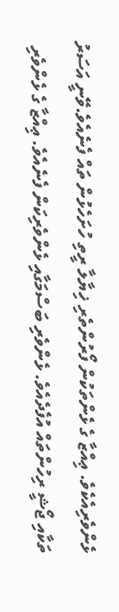ޅެންވެރިއެކެވެ. ޢިއްޒާ ގެ ޅެންތަކުން ފޯރުންތެރި ޚިޔާލާ ރީތި ހުށަހެޅުން ތައް ފެނެއެވެ.ވޭނީ އަސަރު ތަކާއި ޖޯޝީ ރިހުންތައް އުފެދެއެވެ. ޅެންވެރި ބަސްމަގާއި ޅެންވެރިކަން ފެނެއެވެ. ޢިއްޒާ ގެ ޅެންވެރި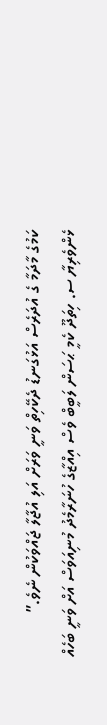ކަމުގެ މާދަމާ ގެ އުދަރެސް އަޅުގަނޑު ދެކޭހިތް ވަނީ ވަރަށް އަލި އުޖާލާ ޖައްވަކުން ނެވެ.”
ޅެންވެރިޔާ ސ. ހިތަދޫ ކެމީ ޙަސަން ލަބީބް ވެސް އިއްޒާގެ ހުނަރާމެދު މުނިއަވަސް އަށް ވަނީ ބަހެއް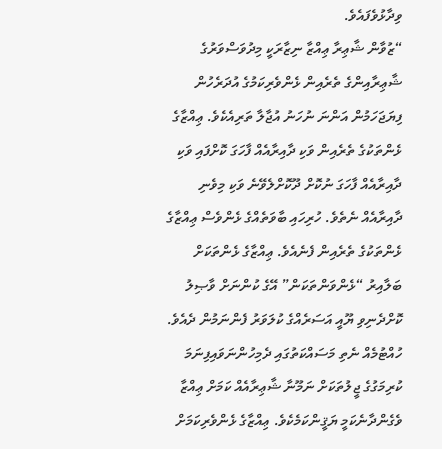ވިދާޅުވެފައެވެ.
“ޒުވާން ޝާޢިރާ ޢިއްޒާ ނިޒާރަކީ މިދުވަސްވަރުގެ ޝާޢިރާއިންގެ ތެރެއިން ޅެންވެރިކަމުގެ އުދަރެހުން ފިޔަޖަހަމުން އަންނަ ނުހަނު އުޖާލާ ތަރިއެކެވެ. ޢިއްޒާގެ ޅެންތަކުގެ ތެރެއިން ވަކި ދާއިރާއެއް ފާހަގަ ކޮށްފައި ވަކި ދާއިރާއެއް ފާހަގަ ނުކޮށް ދޫކޮށްލެވޭނެ ވަކި މިވެނި ދާއިރާއެއް ނެތެވެ. ހުރިހައި ބާވަތެއްގެ ޅެންވެސް ޢިއްޒާގެ ޅެންތަކުގެ ތެރެއިން ފެނެއެވެ. ޢިއްޒާގެ ޅެންތަކަށް ބަލާއިރު “ޅެންވަންތަކަން” އޭގެ ކުންނަށް ވާޞިލު ކޮށްދެނިވި ޔޫއީ އަސަރެއްގެ ކުލަވަރު ފެންނަމުން ދެއެވެ. ހުއްޓުމެއް ނެތި މަސައްކަތުގައި ދެމިހުންނަވައިފިނަމަ ކުރިމަގުގެ ޖީލުތަކަށް ނަމޫނާ ޝާޢިރާއެއް ކަމަށް ޢިއްޒާ ވެގެންދާނެކަމީ ޔަޤީންކަމެކެވެ. ޢިއްޒާގެ ޅެންވެރިކަމަށް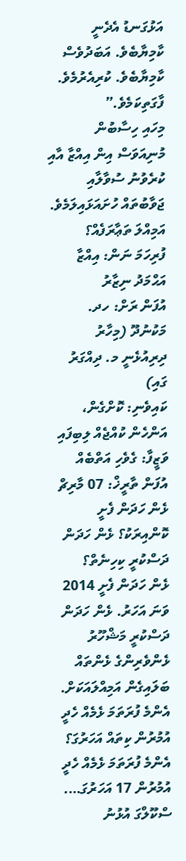އަޅުގަނޑު އެދެނީ ކާމިޔާބެވެ. އަބަދުވެސް ކާމިޔާބެވެ. ކުރިއެރުމެވެ. ފާގަތިކަމެވެ.”
މިހައި ހިސާބުން މުނިއަވަސް އިން އިއްޒާ އާއި ކުރެވުނު ސުވާލާއި ޖަވާބުތައް ހުށައަޅައިލަމެވެ.
އަމިއްލަ ތަޢާރަފެއް؟
ފުރިހަމަ ނަން: އިއްޒާ އަޙްމަދު ނިޒާރު
އުފަން ރަށް: ހދ. މަކުނުދޫ (މިހާރު ދިރިއުޅެނީ މ. ދިއްގަރު ގައި)
ކައިވެނި: ކޮށްގެން، އަންހެން ކުއްޖެއް ލިބިފައި
ވަޒީފާ: ގެވެހި އަތްބެއް
އުފަން ތާރީޚް: 07 މާރިޗް
ޅެން ހަދަން ފެށީ ކޮންއިރަކު؟ ޅެން ހަދަން ދަސްކުރީ ކިހިނެތް؟
ޅެން ހަދަން ފެށީ 2014 ވަނަ އަހަރު. ޅެން ހަދަން ދަސްކުރީ މަޝްހޫރު ޅެންވެރިންގެ ޅެންތައް ބަލައިގެން އަމިއްލައަކަށް.
އެންމެ ފުރަތަމަ ޅެމެއް ހެދީ އުމުރުން ކިތައް އަހަރުގަ؟
އެންމެ ފުރަތަމަ ޅެމެއް ހެދީ އުމުރުން 17 އަހަރުގަ…. ސްކޫލްގަ އުޅުނު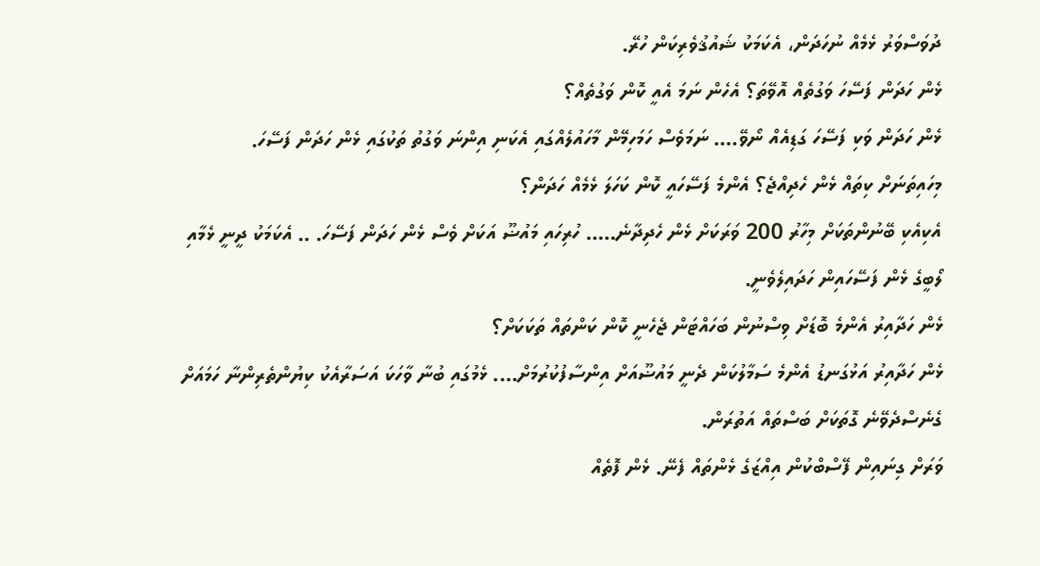ދުވަސްވަރު ޅެމެއް ނުހަދަން، އެކަމަކު ޝައުޤުވެރިކަން ހުރޭ.
ޅެން ހަދަން ފަސޭހަ ވަގުތެއް އޮވޭތަ؟ އެހެން ނަމަ އެއީ ކޮން ވަގުތެއް؟
ޅެން ހަދަން ވަކި ފަސޭހަ ގަޑިއެއް ނޯވޭ…. ނަމަވެސް ހަމަހިމޭން މާހައުލެއްގައި އެކަނި އިންނަ ވަގުތު ތަކުގައި ޅެން ހަދަން ފަސޭހަ.
މިހައިތަނަށް ކިތައް ޅެން ހެދިއްޖެ؟ އެންމެ ފަސޭހައީ ކޮން ކަހަލަ ޅެމެއް ހަދަން؟
އެކިއެކި ބޭނުންތަކަށް މިހާރު 200 ވަރަކަށް ޅެން ހެދިދާނެ….. ހުރިހައި މައުޟޫ އަކަށް ވެސް ޅެން ހަދަން ފަސޭހަ. .. އެކަމަކު ދީނީ ޅެމާއި ލޯބީގެ ޅެން ފަސޭހައިން ހަދައިލެވެނީ.
ޅެން ހަދާއިރު އެންމެ ބޮޑަށް ވިސްނުން ބަހައްޓަން ޖެހެނީ ކޮން ކަންތައް ތަކަކަށް؟
ޅެން ހަދާއިރު އަޅުގަނޑު އެންމެ ސަމާލުކަން ދެނީ މައުޟޫއަށް އިންސާފުކުރުމަށް…. ޅެމުގައި ބުނާ ވާހަކަ އަސަރާއެކު ކިޔުންތެރިންނާ ހަމައަށް ގެނެސްދެވޭނެ ގޮތަކަށް ބަސްތައް އަތުރަން.
ވަރަށް ގިނައިން ފޭސްބްކުން އިއްޒަގެ ޅެންތައް ފެނޭ. ޅެން ފޮތެއް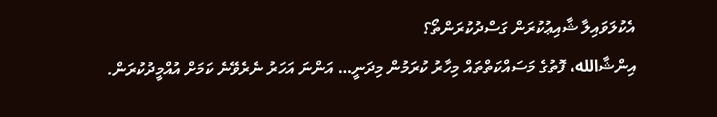އެކުލަވައިލާ ޝާއިޢުކުރަން ގަސްދުކުރަންތޯ؟
އިންޝާالله، ފޮތުގެ މަސައްކަތްތައް މިހާރު ކުރަމުން މިދަނީ… އަންނަ އަހަރު ނެރެވޭނެ ކަމަށް އުއްމީދުކުރަން.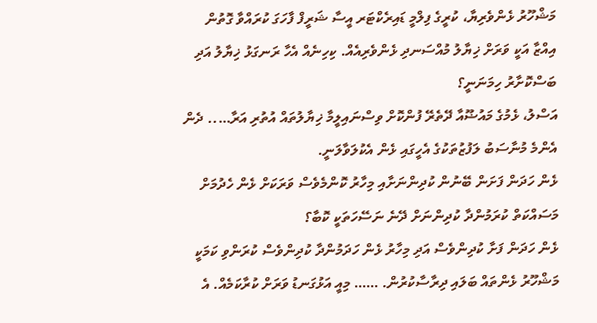މަޝްހޫރު ޅެންވެރިޔާ، ކުރީގެ ފިލްމީ ޑައިރެކްޓަރ އީސާ ޝަރީފް ފާހަގަ ކުރައްވާ ގޮތުން އިއްޒާ އަކީ ވަރަށް ޚިޔާލު މުއްސަނދި ޅެންވެރިއެއް. ކިހިނެއް އެހާ ރަނގަޅު ޚިޔާލު އަދި ބަސްކޮށާރު ހިމަނަނީ؟
އަސްލު، ޅެމުގެ މައުޟޫއާ ދޭތެރޭ ފުންކޮށް ވިސްނައިލީމާ ޚިޔާލުތައް އުތުރި އަރާ….. ދެން އެންމެ މުނާސަބު ލަފުޒުތަކުގެ އެހީގައި ޅެން އެކުލަވާލަނީ.
ޅެން ހަދަން ފަށަން ބޭނުން ކުދިންނަށާއި މިހާރު ކޮންމެވެސް ވަރަކަށް ޅެން ހެދުމަށް މަސައްކަތް ކުރަމުންދާ ކުދިންނަށް ދޭނެ ނަސޭހަތަކީ ކޮބާ؟
ޅެން ހަދަން ފަށާ ކުދިންވެސް އަދި މިހާރު ޅެން ހަދަމުންދާ ކުދިންވެސް ކުރަންވި ކަމަކީ މަޝްހޫރު ޅެންތައް ބަލައި ދިރާސާކުރުން. …… މިއީ އަޅުގަނޑު ވަރަށް ކުރާކަމެއް. އެ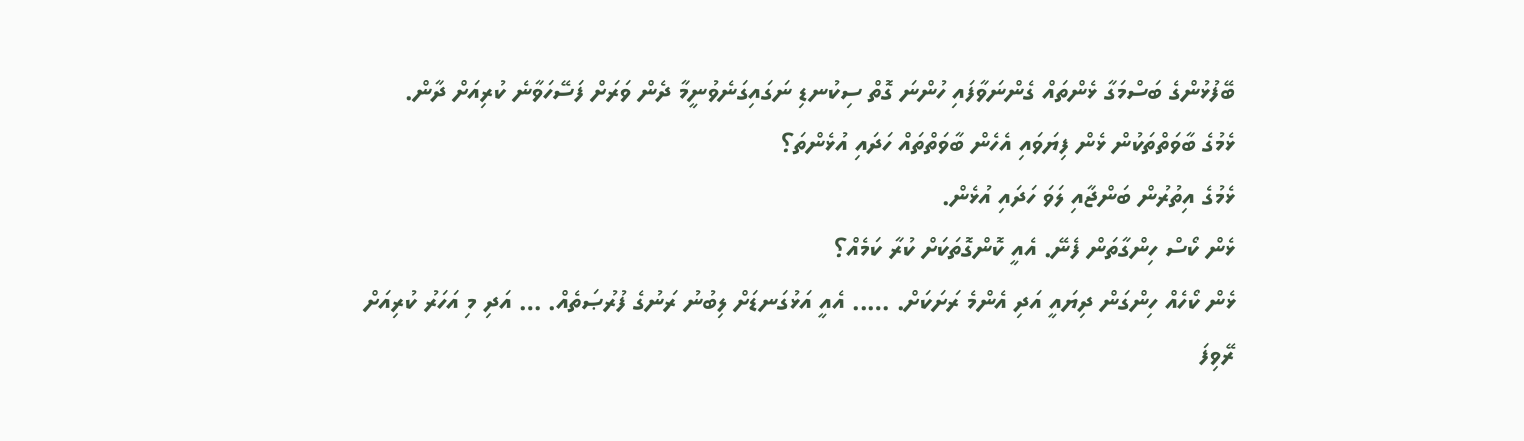ބޭފުޅުންގެ ބަސްމަގާ ޅެންތައް ގެންނަވާފައި ހުންނަ ގޮތް ސިކުނޑި ނަގައިގަނެވުނީމާ ދެން ވަރަށް ފަސޭހަވާނެ ކުރިއަށް ދާން.
ޅެމުގެ ބާވަތްތަކުން ޅެން ފިޔަވައި އެހެން ބާވަތްތައް ހަދައި އުޅެންތަ؟
ޅެމުގެ އިތުރުން ބަންޖާއި ލަވަ ހަދައި އުޅެން.
ޅެން ކޯސް ހިންގާތަން ފެނޭ. އެއީ ކޮންގޮތަކަށް ކުރާ ކަމެއް؟
ޅެން ކޯހެއް ހިންގަން ދިޔައީ އަދި އެންމެ ރަށަކަށް. ….. އެއީ އަޅުގަނޑަށް ލިބުނު ރަނުގެ ފުރުޞަތެއް. … އަދި މި އަހަރު ކުރިއަށް ރޭވިފަ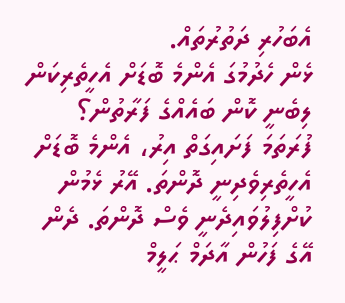އެބަހުރި ދަތުރުތައް.
ޅެން ހެދުމުގަ އެންމެ ބޮޑަށް އެހީތެރިކަން ލިބެނީ ކޮން ބައެއްގެ ފަރާތުން؟
ފުރަތަމަ ފަށައިގަތް އިރު، އެންމެ ބޮޑަށް އެހީތެރިވެދިނީ ދޮންތަ. އޭރު ޅެމުން ކުށްފިލުވައިދެނީ ވެސް ދޮންތަ. ދެން އޭގެ ފަހުން އާދަމް ޙަލީމް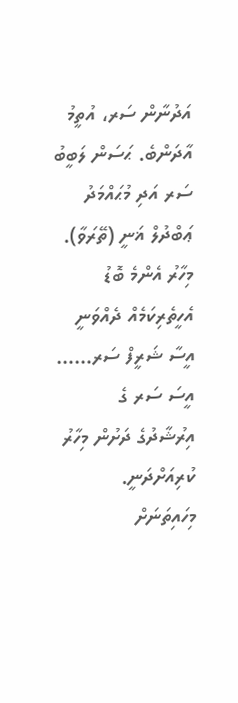އަދުނާން ސަރ، އުތީމު އާދަންބެ. ޙަސަން ލަބީބު ސަރ އަދި މުޙައްމަދު ޢަބްދުލް ޣަނީ (ތޭރަވާ). މިހާރު އެންމެ ބޮޑު އެހީތެރިކަމެއް ދެއްވަނީ އީސާ ޝަރީފް ސަރ…… އީސަ ސަރ ގެ އިރުޝާދުގެ ދަށުން މިހާރު ކުރިއަށްދަނީ.
މިހައިތަނަށް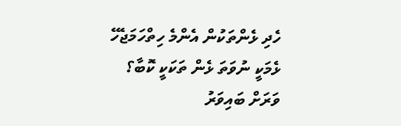ހެދި ޅެންތަކުން އެންމެ ހިތްހަމަޖެހޭ ޅެމަކީ ނުވަތަ ޅެން ތަކަކީ ކޮބާ؟
ވަރަށް ބައިވަރު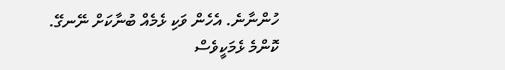ހުންނާނެ. އެހެން ވަކި ޅެމެއް ބުނާކަށް ނޭނގޭ. ކޮންމެ ޅެމަކީވެސް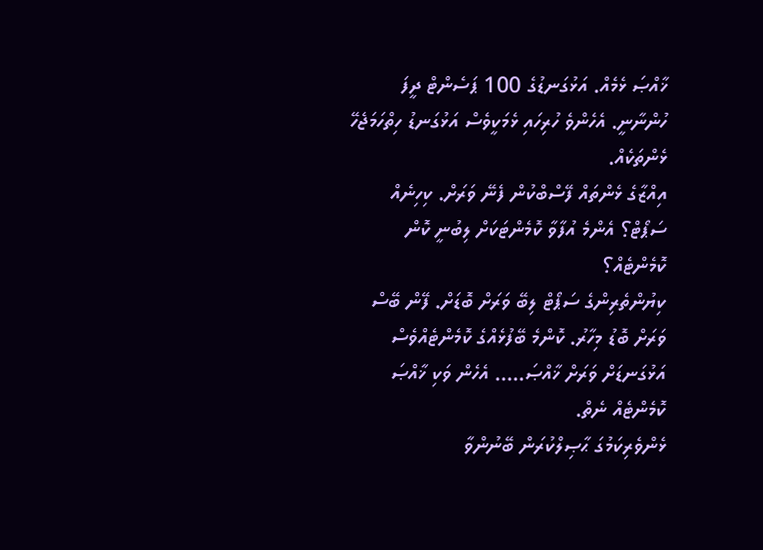ޚާއްޞަ ޅެމެއް. އަޅުގަނޑުގެ 100 ޕަސެންޓް ދީފަ ހުންނާނީ. އެހެންވެ ހުރިހައި ޅެމަކީވެސް އަޅުގަނޑު ހިތްހަމަޖެހޭ ޅެންތަކެއް.
އިއްޒާގެ ޅެންތައް ފޭސްބްކުން ފެނޭ ވަރަށް. ކިހިނެއް ސަޕޯޓް؟ އެންމެ އުފާވާ ކޮމެންޓަކަށް ލިބުނީ ކޮން ކޮމެންޓެއް؟
ކިޔުންތެރިންގެ ސަޕޯޓް ލިބޭ ވަރަށް ބޮޑަށް. ފޭން ބޭސް ވަރަށް ބޮޑު މިހާރު. ކޮންމެ ބޭފުޅެއްގެ ކޮމެންޓެއްވެސް އަޅުގަނޑަށް ވަރަށް ޚާއްޞަ….. އެހެން ވަކި ޚާއްޞަ ކޮމެންޓެއް ނެތް.
ޅެންވެރިކަމުގަ ޙާޞިލްކުރަން ބޭނުންވާ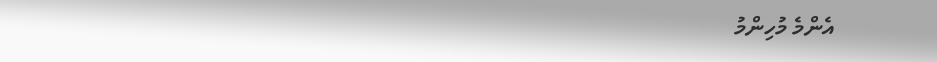އެންމެ މުހިންމު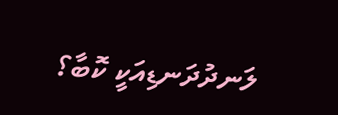ލަނދުދަނޑިއަކީ ކޮބާ؟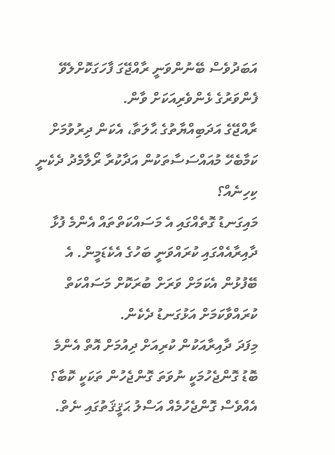އަބަދުވެސް ބޭނުންވަނީ ރާއްޖޭގަ ފާހަގަކޮށްލެވޭ ފެންވަރުގެ ޅެންވެރިއަކަށް ވާން.
ރާއްޖޭގެ އަދަބިއްޔާތުގެ ޙާލަތާ، އެކަން ދިރުވުމަށް ކަމާބެހޭ މުއައްސަސާތަކުން އަދާކުރާ ރޯލާމެދު ދެކެނީ ކިހިނެއް؟
މައިގަނޑު ގޮތެއްގައި އެ މަސައްކަތްތައް އެންމެ ފުޅާ ދާއިރާއެއްގައި ކުރައްވަނީ ބަހުގެ އެކެޑަމީން. އެ ބޭފުޅުން އެކަމަށް ވަރަށް ބުރަކޮށް މަސައްކަތް ކުރައްވާކަމަށް އަޅުގަނޑު ދެކެން.
މިފަދަ ދާއިރާއަކުން ކުރިއަށް ދިއުމަށް އޮތް އެންމެ ބޮޑު ގޮންޖެހުމަކީ ނުވަތަ ގޮންޖެހުން ތަކަކީ ކޮބާ؟
އެއްވެސް ގޮންޖެހުމެއް އަސްލު ޙަޤީޤަތުގައި ނެތް.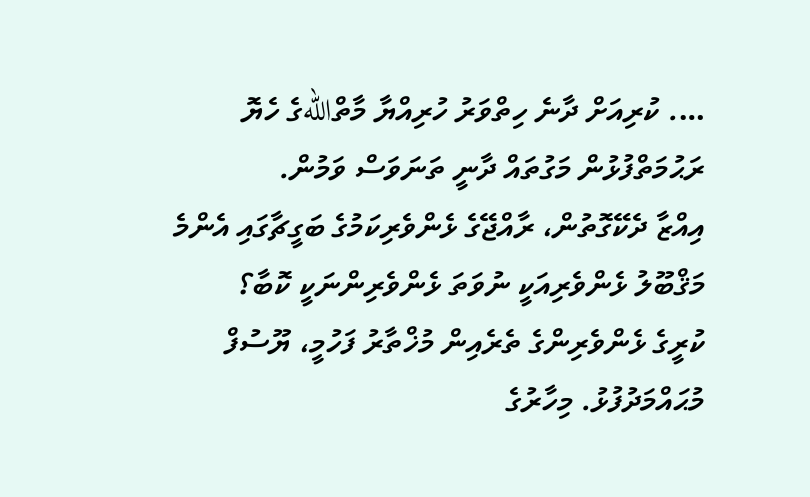…. ކުރިއަށް ދާނެ ހިތްވަރު ހުރިއްޔާ މާތްاللهގެ ހެޔޮ ރަޙުމަތްފުޅުން މަގުތައް ދާނީ ތަނަވަސް ވަމުން.
އިއްޒާ ދެކޭގޮތުން، ރާއްޖޭގެ ޅެންވެރިކަމުގެ ބަގީޗާގައި އެންމެ މަޤްބޫލު ޅެންވެރިއަކީ ނުވަތަ ޅެންވެރިންނަކީ ކޮބާ؟
ކުރީގެ ޅެންވެރިންގެ ތެރެއިން މުޚްތާރު ފަހުމީ، ޔޫސުފް މުޙައްމަދުފުޅު. މިހާރުގެ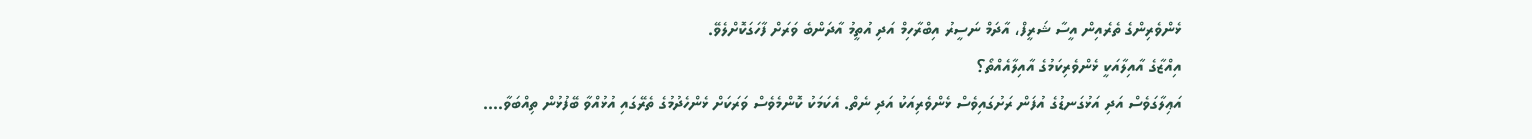ޅެންވެރިންގެ ތެރެއިން އީސާ ޝަރީފް، އާދަމް ނަސީރު އިބްރާހިމް އަދި އުތީމު އާދަންބެ ވަރަށް ފާހަގަކޮށްލެވޭ.
އިއްޒާގެ އާއިލާއަކީ ޅެންވެރިކަމުގެ އާއިލާއެއްތޯ؟
އަޢިލާގަވެސް އަދި އަޅުގަނޑުގެ އުފަން ރަށުގައިވެސް ޅެންވެރިއަކު އަދި ނެތް. އެކަމަކު ކޮންމެވެސް ވަރަކަށް ޅެންހެދުމުގެ ތެރޭގައި އުޅުއްވާ ބޭފުޅުން ތިއްބަވާ….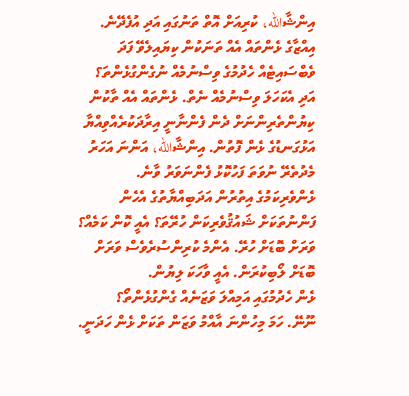އިންޝާالله، ކުރިއަށް އޮތް ތަނުގައި އަދި އުފެދޭނެ.
އިއްޒާގެ ޅެންތައް އެއް ތަނަކުން ކިޔައިލެވޭ ފަދަ ވެބްސައިޓެއް ހެދުމުގެ ވިސްނުމެއް ނުގެންގުޅެންތަ؟
އަދި އެކަހަލަ ވިސްނުމެއް ނެތް. ޅެންތައް އެއް ތާކުން ކިޔުންތެރިންނަށް ދެން ފެންނާނީ އިރާދަކުރެއްވިއްޔާ އަޅުގަނޑުގެ ޅެން ފޮތުން. އިންޝާالله، އަންނަ އަހަރު މެދުތެރޭ ނުވަތަ ފަހުކޮޅު ފެންނަވަރު ވާނެ.
ޅެންވެރިކަމުގެ އިތުރުން އަދަބިއްޔާތުގެ އެހެން ފަންނުތަކަށް ޝައުޤުވެރިކަން ހުރޭތަ؟ އެއީ ކޮން ކަމެއް؟
ވަރަށް ބޮޑަށް ހުރޭ. އެންމެ ކުރިންސުރެވެސް ވަރަށް ބޮޑަށް ލޯބިކުރަން. އެއީ ވާހަކަ ލިޔުން.
ޅެން ހެދުމުގައި އަމިއްލަ ވަޒަނެއް ގެންގުޅެންތޯ؟
ނޫނޭ. ހަމަ މިހުންނަ އާއްމު ވަޒަން ތަކަށް ޅެން ހަދަނީ.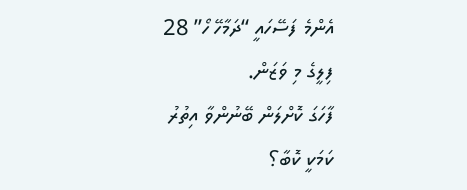އެންމެ ފަސޭހައީ “ދަމާހޭ ހޯ” 28 ފިލީގެ މި ވަޒަން.
ފާހަގަ ކޮށްލަން ބޭނުންވާ އިތުރު ކަމަކީ ކޮބާ؟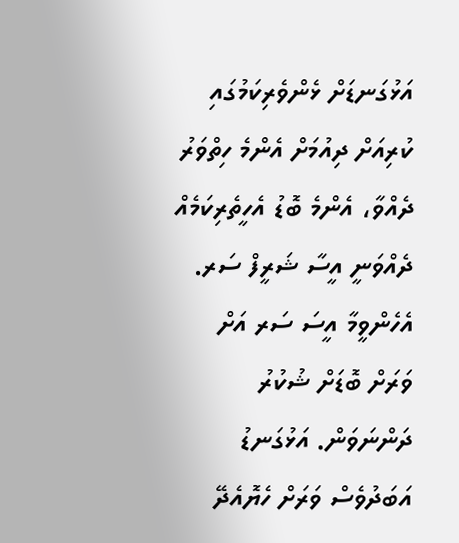އަޅުގަނޑަށް ޅެންވެރިކަމުގައި ކުރިއަށް ދިއުމަށް އެންމެ ހިތްވަރު ދެއްވާ، އެންމެ ބޮޑު އެހީތެރިކަމެއް ދެއްވަނީ އީސާ ޝަރީފް ސަރ. އެހެންވީމާ އީސަ ސަރ އަށް ވަރަށް ބޮޑަށް ޝުކުރު ދަންނަވަން. އަޅުގަނޑު އަބަދުވެސް ވަރަށް ހެޔޮއެދޭ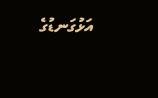އަޅުގަނޑުގެ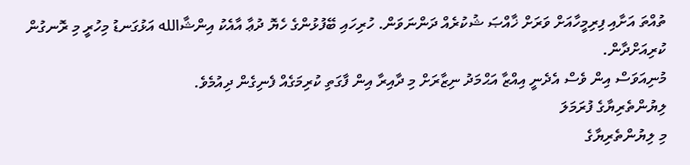ތުއްތަ އަށާއި ފިރިމީހާއަށް ވަރަށް ޚާއްޞަ ޝުކުރެއް ދަންނަވަން. ހުރިހައި ބޭފުޅުންގެ ހެޔޮ ދުޢާ އާއެކު އިންޝާالله އަޅުގަނޑު މިހުރީ މި ރޮނގުން ކުރިއަށްދާން.
މުނިއަވަސް އިން ވެސް އެދެނީ އިއްޒާ އަޙްމަދު ނިޒާރަށް މި ދާއިރާ އިން ފާގަތި ކުރިމަގެއް ފެނިގެން ދިއުމެވެ.
ލިޔުންތެރިޔާގެ ފުރަމަލަ
މި ލިޔުންތެރިޔާގެ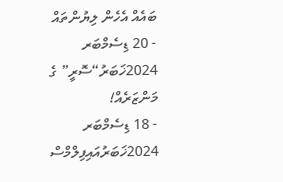ބައެއް އެހެން ލިޔުންތައް
- 20 ޑިސެމްބަރ 2024ޚަބަރު“ސޮރީ” ގެ މަންޒަރެއް!
- 18 ޑިސެމްބަރ 2024ޚަބަރުއައިފިލްމްސް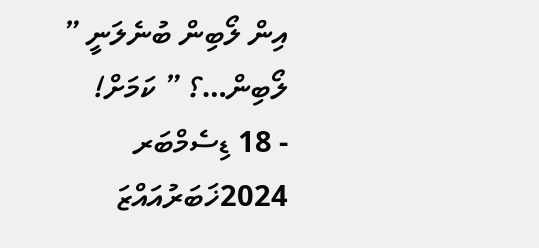އިން ލޯބިން ބުނެލަނީ ” ލޯބިން…؟ ” ކަމަށް!
- 18 ޑިސެމްބަރ 2024ޚަބަރުއައްޒަ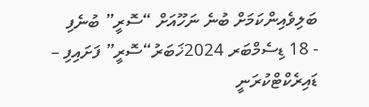ބަލިވެއިންކަމަށް ބުނެ ނަހޫއަށް “ސޮރީ” ބުނެފި
- 18 ޑިސެމްބަރ 2024ޚަބަރު“ސޮރީ” ފަށައިފި – ޑައިރެކްޓްކުރަނީ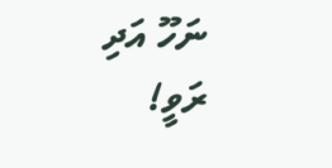ނަހޫ އަދި ރަވީ!